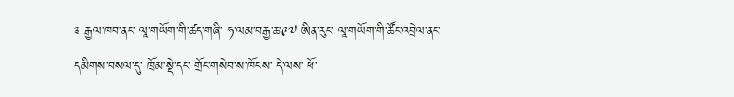༉ རྒྱལ་ཁབ་ནང་ ལཱ་གཡོག་གི་ཚད་གཞི་ ཧ་ལམ་བརྒྱ་ཆ་༩༧ ཨིན་རུང་ ལཱ་གཡོག་གི་ཚོང་འབྲེལ་ནང་ དམིགས་བསལ་དུ་ ཁྲོམ་སྡེ་དང་ གྲོང་གསེབ་ས་ཁོངས་ དེ་ལས་ ཕོ་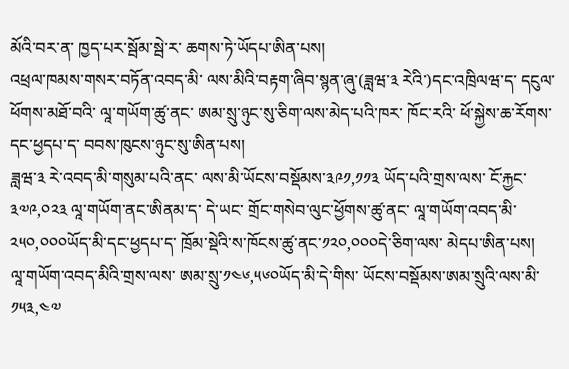མོའི་བར་ན་ ཁྱད་པར་སྦོམ་སྦེ་ར་ ཆགས་ཏེ་ཡོདཔ་ཨིན་པས།
འཕྲལ་ཁམས་གསར་བཏོན་འབད་མི་ ལས་མིའི་བརྟག་ཞིབ་སྙན་ཞུ་(ཟླཝ་༣ རེའི་)དང་འཁྲིལཝ་ད་ དངུལ་ཕོགས་མཐོ་བའི་ ལཱ་གཡོག་ཚུ་ནང་ ཨམ་སྲུ་ཉུང་སུ་ཅིག་ལས་མེད་པའི་ཁར་ ཁོང་རའི་ ཕོ་སྐྱེས་ཆ་རོགས་དང་ཕྱདཔ་ད་ བབས་ཁུངས་ཉུང་སུ་ཨིན་པས།
ཟླཝ་༣ རེ་འབད་མི་གསུམ་པའི་ནང་ ལས་མི་ཡོངས་བསྡོམས་༣༩༡,༡༡༣ ཡོད་པའི་གྲས་ལས་ ངོ་རྐྱང་༣༧༩,༠༢༣ ལཱ་གཡོག་ནང་ཨིནམ་ད་ དེ་ཡང་ གྲོང་གསེབ་ལུང་ཕྱོགས་ཚུ་ནང་ ལཱ་གཡོག་འབད་མི་༢༥༠,༠༠༠ཡོད་མི་དང་ཕྱདཔ་ད་ ཁྲོམ་སྡེའི་ས་ཁོངས་ཚུ་ནང་༡༢༠,༠༠༠དེ་ཅིག་ལས་ མེདཔ་ཨིན་པས།
ལཱ་གཡོག་འབད་མིའི་གྲས་ལས་ ཨམ་སྲུ་༡༤༦,༥༦༠ཡོད་མི་དེ་གིས་ ཡོངས་བསྡོམས་ཨམ་སྲུའི་ལས་མི་༡༥༣,༤༧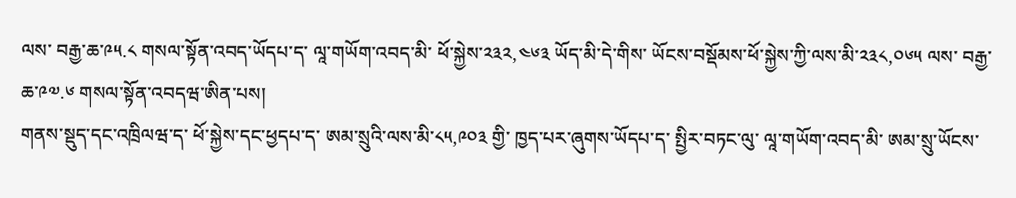ལས་ བརྒྱ་ཆ་༩༥.༨ གསལ་སྟོན་འབད་ཡོདཔ་ད་ ལཱ་གཡོག་འབད་མི་ ཕོ་སྐྱེས་༢༣༢,༤༦༣ ཡོད་མི་དེ་གིས་ ཡོངས་བསྡོམས་ཕོ་སྐྱེས་ཀྱི་ལས་མི་༢༣༨,༠༦༥ ལས་ བརྒྱ་ཆ་༩༧.༦ གསལ་སྟོན་འབདཝ་ཨིན་པས།
གནས་སྡུད་དང་འཁྲིལཝ་ད་ ཕོ་སྐྱེས་དང་ཕྱདཔ་ད་ ཨམ་སྲུའི་ལས་མི་༨༥,༩༠༣ གྱི་ ཁྱད་པར་ཞུགས་ཡོདཔ་ད་ སྤྱིར་བཏང་ལུ་ ལཱ་གཡོག་འབད་མི་ ཨམ་སྲུ་ཡོངས་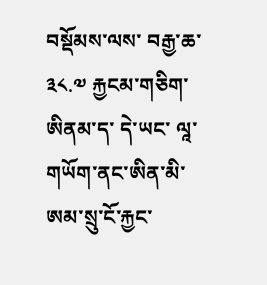བསྡོམས་ལས་ བརྒྱ་ཆ་༣༨.༧ རྐྱངམ་གཅིག་ཨིནམ་ད་ དེ་ཡང་ ལཱ་གཡོག་ནང་ཨིན་མི་ ཨམ་སྲུ་ངོ་རྐྱང་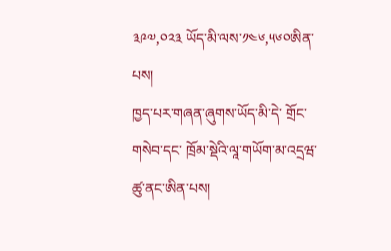༣༩༧,༠༢༣ ཡོད་མི་ལས་༡༤༦,༥༦༠ཨིན་པས།
ཁྱད་པར་གཞན་ཞུགས་ཡོད་མི་དེ་ གྲོང་གསེབ་དང་ ཁྲོམ་སྡེའི་ལཱ་གཡོག་མ་འདྲཝ་ཚུ་ནང་ཨིན་པས།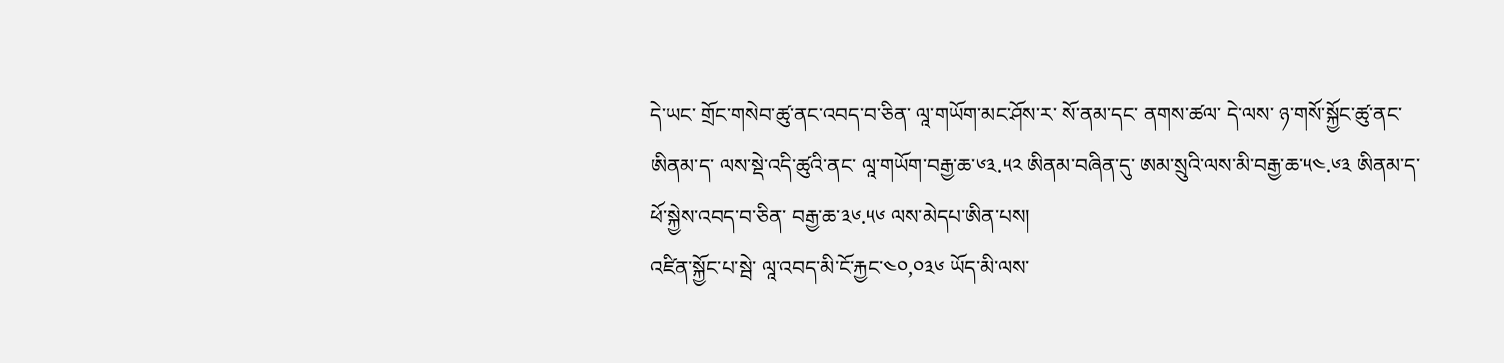དེ་ཡང་ གྲོང་གསེབ་ཚུ་ནང་འབད་བ་ཅིན་ ལཱ་གཡོག་མང་ཤོས་ར་ སོ་ནམ་དང་ ནགས་ཚལ་ དེ་ལས་ ཉ་གསོ་སྐྱོང་ཚུ་ནང་ཨིནམ་ད་ ལས་སྡེ་འདི་ཚུའི་ནང་ ལཱ་གཡོག་བརྒྱ་ཆ་༦༣.༥༢ ཨིནམ་བཞིན་དུ་ ཨམ་སྲུའི་ལས་མི་བརྒྱ་ཆ་༥༤.༦༣ ཨིནམ་ད་ ཕོ་སྐྱེས་འབད་བ་ཅིན་ བརྒྱ་ཆ་༣༦.༥༦ ལས་མེདཔ་ཨིན་པས།
འཛིན་སྐྱོང་པ་སྦེ་ ལཱ་འབད་མི་ངོ་རྐྱང་༤༠,༠༣༦ ཡོད་མི་ལས་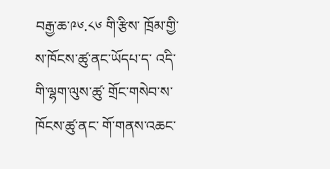བརྒྱ་ཆ་༩༦.༨༦ གི་རྩིས་ ཁྲོམ་གྱི་ས་ཁོངས་ཚུ་ནང་ཡོདཔ་ད་ འདི་གི་ལྷག་ལུས་ཚུ་ གྲོང་གསེབ་ས་ཁོངས་ཚུ་ནང་ གོ་གནས་འཆང་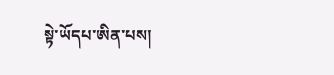སྟེ་ཡོདཔ་ཨིན་པས།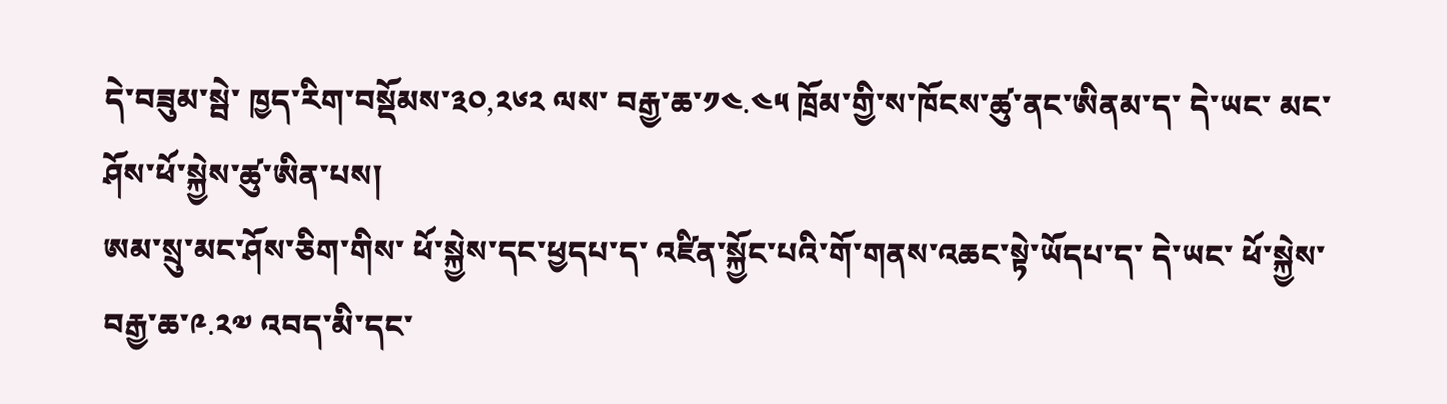དེ་བཟུམ་སྦེ་ ཁྱད་རིག་བསྡོམས་༣༠,༢༦༢ ལས་ བརྒྱ་ཆ་༡༤.༤༥ ཁྲོམ་གྱི་ས་ཁོངས་ཚུ་ནང་ཨིནམ་ད་ དེ་ཡང་ མང་ཤོས་ཕོ་སྐྱེས་ཚུ་ཨིན་པས།
ཨམ་སྲུ་མང་ཤོས་ཅིག་གིས་ ཕོ་སྐྱེས་དང་ཕྱདཔ་ད་ འཛིན་སྐྱོང་པའི་གོ་གནས་འཆང་སྟེ་ཡོདཔ་ད་ དེ་ཡང་ ཕོ་སྐྱེས་བརྒྱ་ཆ་༩.༢༧ འབད་མི་དང་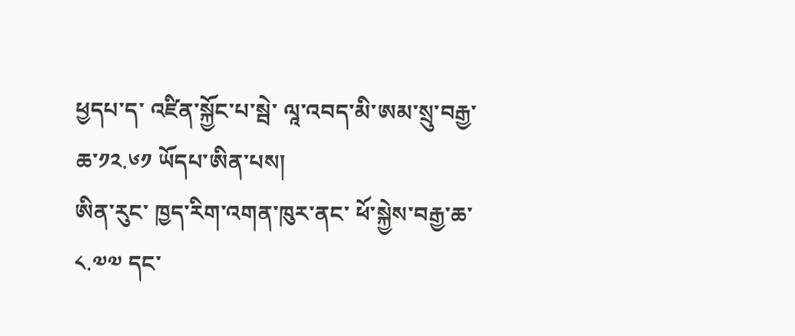ཕྱདཔ་ད་ འཛིན་སྐྱོང་པ་སྦེ་ ལཱ་འབད་མི་ཨམ་སྲུ་བརྒྱ་ཆ་༡༢.༦༡ ཡོདཔ་ཨིན་པས།
ཨིན་རུང་ ཁྱད་རིག་འགན་ཁུར་ནང་ ཕོ་སྐྱེས་བརྒྱ་ཆ་༨.༧༧ དང་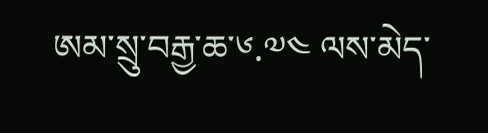ཨམ་སྲུ་བརྒྱ་ཆ་༦.༧༤ ལས་མེད་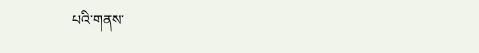པའི་གནས་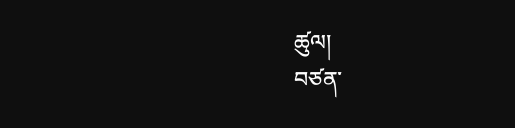ཚུལ།
བཙན་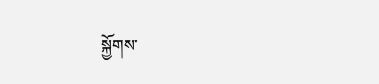སྐྱོགས་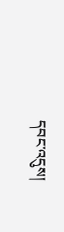དབང་འདུས།